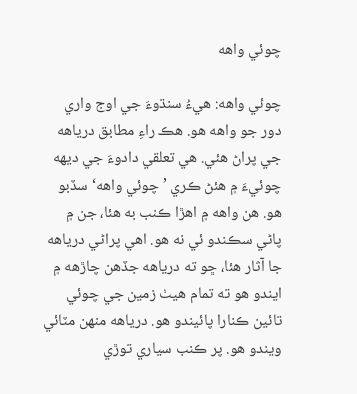چوئي واهه

چوئي واهه: هيءُ سنڌوءَ جي اوج واري دور جو واهه هو. هڪ راءِ مطابق درياهه جي پراڻ هئي. هي تعلقي دادوءَ جي ديهه چوئيءَ ۾ هئڻ ڪري ’چوئي واهه‘ سڏبو هو. هن واهه ۾ اهڙا ڪنب به هئا، جن ۾ پاڻي سڪندو ئي نه هو. اهي پراڻي درياهه جا آثار هئا، ڇو ته درياهه جڏهن چاڙهه ۾ ايندو هو ته تمام هيٺ زمين جي چوئي تائين ڪنارا پائيندو هو. درياهه منهن مٽائي ويندو هو. پر ڪنب سياري توڙي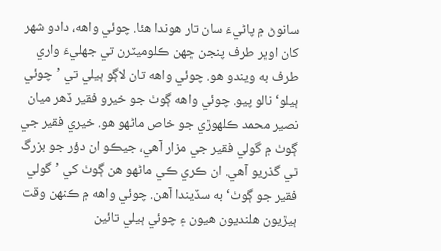سانوڻ ۾ پاڻيءَ سان تار هوندا هئا. چوئي واهه، دادو شهر کان اوڀر طرف پنجن ڇهن ڪلوميٽرن تي جھليءَ واري طرف به ويندو هو. چوئي واهه تان لاڳو ٻيلي تي ’چوئي ٻيلو‘ نالو پيو. چوئي واهه ڳوٺ جو خيرو فقير ڏهر ميان نصير محمد ڪلهوڙي جو خاص ماڻهو هو. خيري فقير جي ڳوٺ ۾ گولي فقير جي مزار آهي، جيڪو ان دؤر جو بزرگ ٿي گذريو آهي. ان ڪري ڪي ماڻهو هن ڳوٺ کي ’گولي فقير جو ڳوٺ‘ به سڏيندا آهن. چوئي واهه ۾ ڪنهن وقت ٻيڙيون هلنديون هيون ۽ چوئي ٻيلي تائين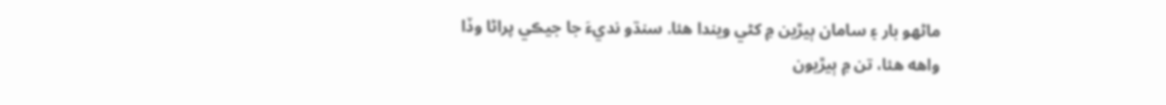ماڻهو بار ۽ سامان ٻيڙين ۾ کڻي ويندا هئا. سنڌو نديءَ جا جيڪي پراڻا وڏا واهه هئا، تن ۾ ٻيڙيون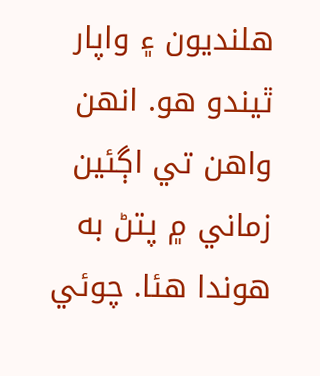هلنديون ۽ واپار ٿيندو هو. انهن واهن تي اڳئين زماني ۾ پتڻ به هوندا هئا. چوئي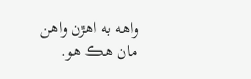واهه به اهڙن واهن مان هڪ هو.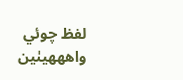لفظ چوئي واههھيٺين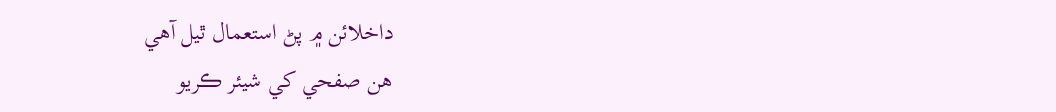داخلائن ۾ پڻ استعمال ٿيل آھي
هن صفحي کي شيئر ڪريو